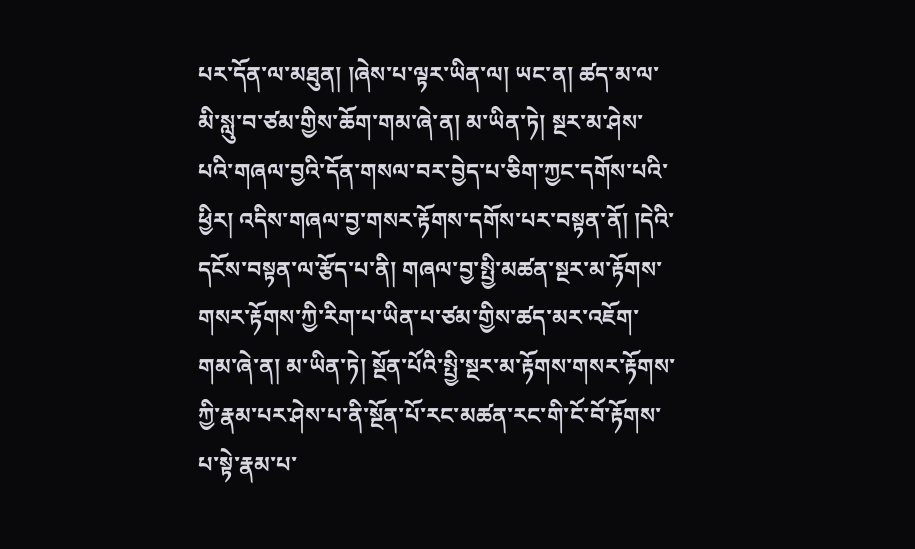པར་དོན་ལ་མཐུན། །ཞེས་པ་ལྟར་ཡིན་ལ། ཡང་ན། ཚད་མ་ལ་མི་སླུ་བ་ཙམ་གྱིས་ཆོག་གམ་ཞེ་ན། མ་ཡིན་ཏེ། སྔར་མ་ཤེས་པའི་གཞལ་བྱའི་དོན་གསལ་བར་བྱེད་པ་ཅིག་ཀྱང་དགོས་པའི་ཕྱིར། འདིས་གཞལ་བྱ་གསར་རྟོགས་དགོས་པར་བསྟན་ནོ། །དེའི་དངོས་བསྟན་ལ་རྩོད་པ་ནི། གཞལ་བྱ་སྤྱི་མཚན་སྔར་མ་རྟོགས་གསར་རྟོགས་ཀྱི་རིག་པ་ཡིན་པ་ཙམ་གྱིས་ཚད་མར་འཇོག་གམ་ཞེ་ན། མ་ཡིན་ཏེ། སྔོན་པོའི་སྤྱི་སྔར་མ་རྟོགས་གསར་རྟོགས་ཀྱི་རྣམ་པར་ཤེས་པ་ནི་སྔོན་པོ་རང་མཚན་རང་གི་ངོ་བོ་རྟོགས་པ་སྟེ་རྣམ་པ་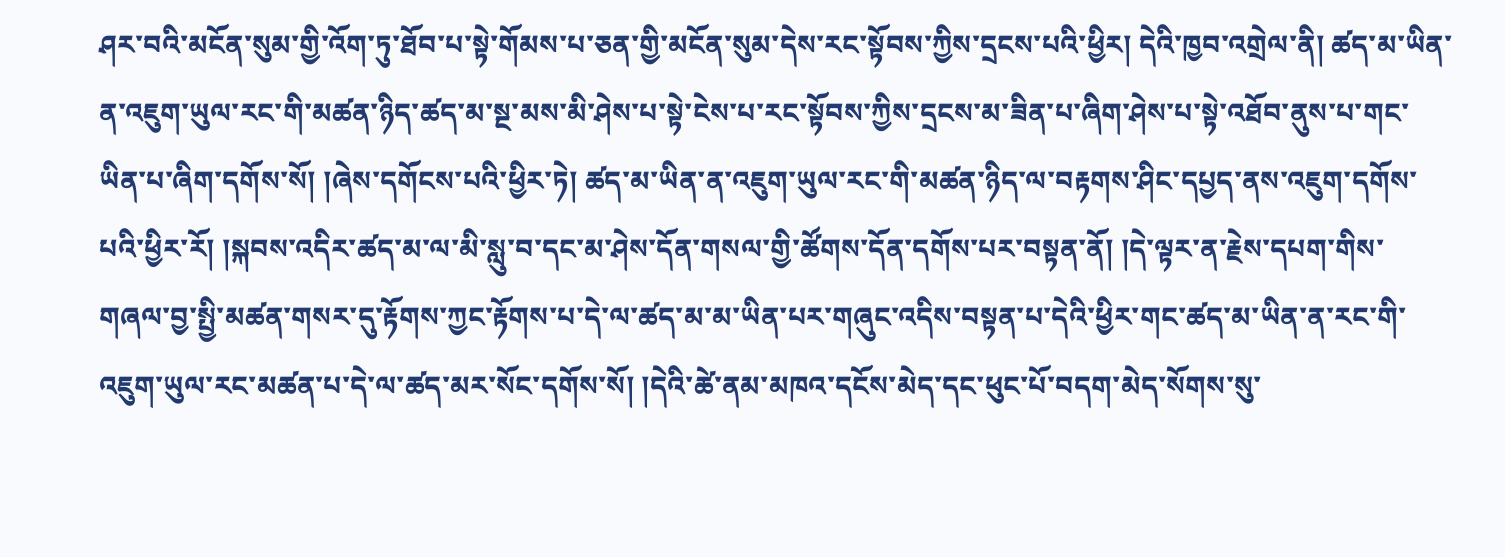ཤར་བའི་མངོན་སུམ་གྱི་འོག་ཏུ་ཐོབ་པ་སྟེ་གོམས་པ་ཅན་གྱི་མངོན་སུམ་དེས་རང་སྟོབས་ཀྱིས་དྲངས་པའི་ཕྱིར། དེའི་ཁྱབ་འགྲེལ་ནི། ཚད་མ་ཡིན་ན་འཇུག་ཡུལ་རང་གི་མཚན་ཉིད་ཚད་མ་སྔ་མས་མི་ཤེས་པ་སྟེ་ངེས་པ་རང་སྟོབས་ཀྱིས་དྲངས་མ་ཟིན་པ་ཞིག་ཤེས་པ་སྟེ་འཐོབ་ནུས་པ་གང་ཡིན་པ་ཞིག་དགོས་སོ། །ཞེས་དགོངས་པའི་ཕྱིར་ཏེ། ཚད་མ་ཡིན་ན་འཇུག་ཡུལ་རང་གི་མཚན་ཉིད་ལ་བརྟགས་ཤིང་དཔྱད་ནས་འཇུག་དགོས་པའི་ཕྱིར་རོ། །སྐབས་འདིར་ཚད་མ་ལ་མི་སླུ་བ་དང་མ་ཤེས་དོན་གསལ་གྱི་ཚོགས་དོན་དགོས་པར་བསྟན་ནོ། །དེ་ལྟར་ན་རྗེས་དཔག་གིས་གཞལ་བྱ་སྤྱི་མཚན་གསར་དུ་རྟོགས་ཀྱང་རྟོགས་པ་དེ་ལ་ཚད་མ་མ་ཡིན་པར་གཞུང་འདིས་བསྟན་པ་དེའི་ཕྱིར་གང་ཚད་མ་ཡིན་ན་རང་གི་འཇུག་ཡུལ་རང་མཚན་པ་དེ་ལ་ཚད་མར་སོང་དགོས་སོ། །དེའི་ཚེ་ནམ་མཁའ་དངོས་མེད་དང་ཕུང་པོ་བདག་མེད་སོགས་སུ་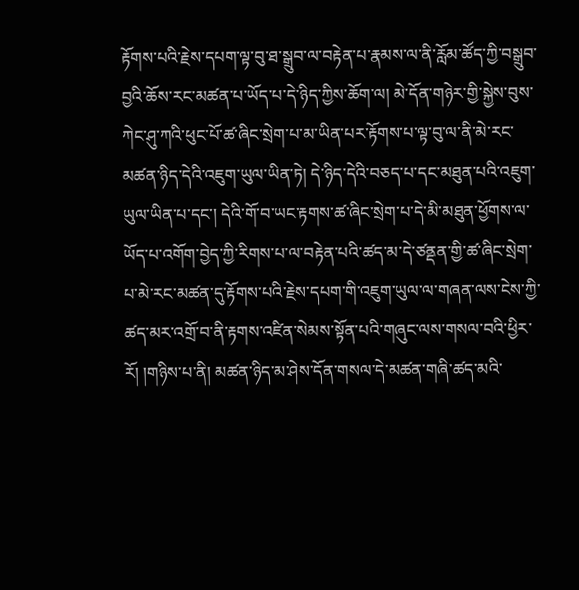རྟོགས་པའི་རྗེས་དཔག་ལྟ་བུ་ཐ་སྒྲུབ་ལ་བརྟེན་པ་རྣམས་ལ་ནི་རློམ་ཚོད་ཀྱི་བསྒྲུབ་བྱའི་ཆོས་རང་མཚན་པ་ཡོད་པ་དེ་ཉིད་ཀྱིས་ཆོག་ལ། མེ་དོན་གཉེར་གྱི་སྐྱེས་བུས་ཀེང་ཤུ་ཀའི་ཕུང་པོ་ཚ་ཞིང་སྲེག་པ་མ་ཡིན་པར་རྟོགས་པ་ལྟ་བུ་ལ་ནི་མེ་རང་མཚན་ཉིད་དེའི་འཇུག་ཡུལ་ཡིན་ཏེ། དེ་ཉིད་དེའི་བཅད་པ་དང་མཐུན་པའི་འཇུག་ཡུལ་ཡིན་པ་དང་། དེའི་གོ་བ་ཡང་རྟགས་ཚ་ཞིང་སྲེག་པ་དེ་མི་མཐུན་ཕྱོགས་ལ་ཡོད་པ་འགོག་བྱེད་ཀྱི་རིགས་པ་ལ་བརྟེན་པའི་ཚད་མ་དེ་ཙནྡན་གྱི་ཚ་ཞིང་སྲེག་པ་མེ་རང་མཚན་དུ་རྟོགས་པའི་རྗེས་དཔག་གི་འཇུག་ཡུལ་ལ་གཞན་ལས་ངེས་ཀྱི་ཚད་མར་འགྲོ་བ་ནི་རྟགས་འཛིན་སེམས་སྟོན་པའི་གཞུང་ལས་གསལ་བའི་ཕྱིར་རོ། །གཉིས་པ་ནི། མཚན་ཉིད་མ་ཤེས་དོན་གསལ་དེ་མཚན་གཞི་ཚད་མའི་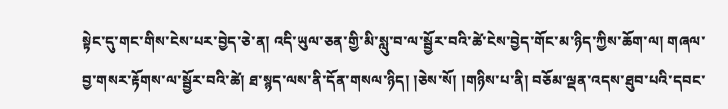སྟེང་དུ་གང་གིས་ངེས་པར་བྱེད་ཅེ་ན། འདི་ཡུལ་ཅན་གྱི་མི་སླུ་བ་ལ་སྦྱོར་བའི་ཚེ་ངེས་བྱེད་གོང་མ་ཉིད་ཀྱིས་ཆོག་ལ། གཞལ་བྱ་གསར་རྟོགས་ལ་སྦྱོར་བའི་ཚེ། ཐ་སྙད་ལས་ནི་དོན་གསལ་ཉིད། །ཅེས་སོ། །གཉིས་པ་ནི། བཅོམ་ལྡན་འདས་ཐུབ་པའི་དབང་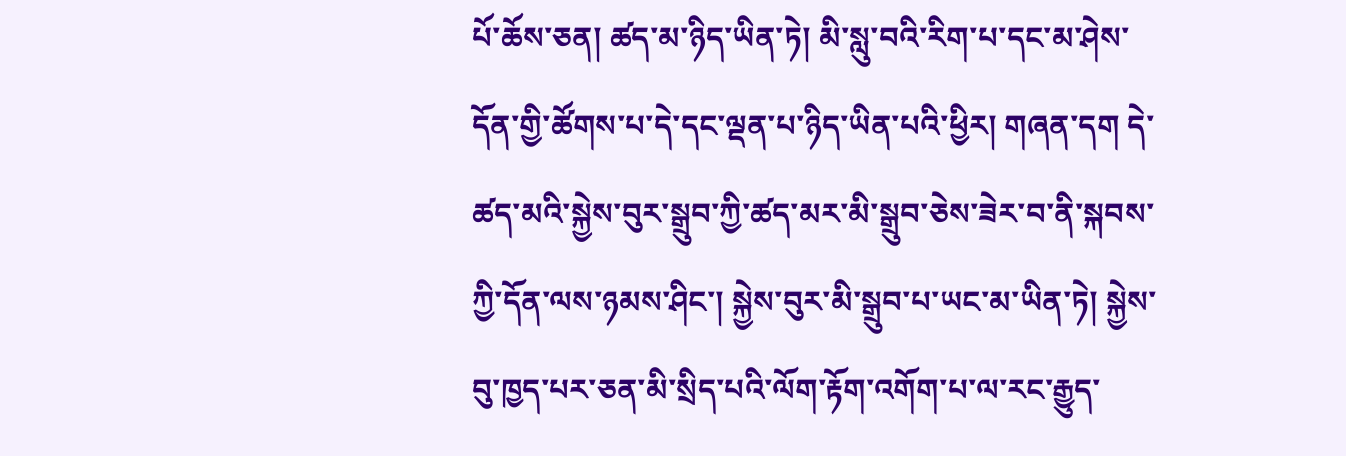པོ་ཆོས་ཅན། ཚད་མ་ཉིད་ཡིན་ཏེ། མི་སླུ་བའི་རིག་པ་དང་མ་ཤེས་དོན་གྱི་ཚོགས་པ་དེ་དང་ལྡན་པ་ཉིད་ཡིན་པའི་ཕྱིར། གཞན་དག དེ་ཚད་མའི་སྐྱེས་བུར་སྒྲུབ་ཀྱི་ཚད་མར་མི་སྒྲུབ་ཅེས་ཟེར་བ་ནི་སྐབས་ཀྱི་དོན་ལས་ཉམས་ཤིང་། སྐྱེས་བུར་མི་སྒྲུབ་པ་ཡང་མ་ཡིན་ཏེ། སྐྱེས་བུ་ཁྱད་པར་ཅན་མི་སྲིད་པའི་ལོག་རྟོག་འགོག་པ་ལ་རང་རྒྱུད་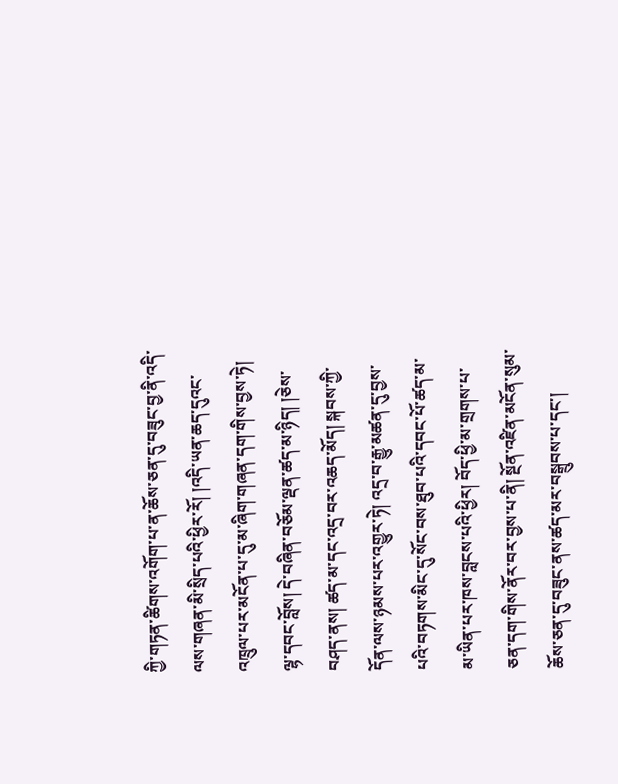ཀྱི་གཏན་ཚིགས་འགོག་པ་ན་ཆོས་ཅན་དུ་བཟུང་བྱ་ནི་འདི་ལས་གཞན་མི་སྲིད་པའི་ཕྱིར་རོ། །འདི་ཡན་ཆད་དུའང་འཁྲུལ་པར་མངོན་པ་དུ་མ་ཞིག་གཞན་དག་གིས་བྱས་ཏེ། ལྷ་དབང་བློས། དེ་བཞིན་བཅོམ་ལྡན་ཚད་མ་ཉིད། །ཅེས་བཤད་ནས། ཚད་མ་དང་འདྲ་བར་འཆད་མོད། སྐབས་ཀྱི་དོན་ལས་ཉམས་པར་འགྱུར་ཏེ། འདྲ་བ་རྒྱུ་མཚན་དུ་བྱས་པའི་བཏགས་མིང་དུ་སོང་བས་ཐུབ་པའི་དབང་པོ་ཚད་མ་མ་ཡིན་པར་ཁས་བླངས་པའི་ཕྱིར། བོད་ཕྱི་མ་གྲགས་པ་ཅན་དག་གིས་ནོར་བར་བྱས་པ་ནི། སྔོན་འཛིན་མངོན་སུམ་ཆོས་ཅན་དུ་བཟུང་ནས་ཚད་མར་བསྒྲུབས་པ་དང་།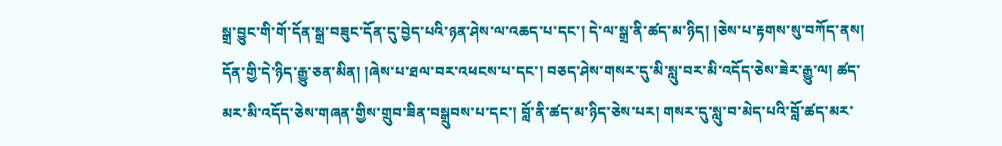སྒྲ་བྱུང་གི་གོ་དོན་སྒྲ་བཟུང་དོན་དུ་བྱེད་པའི་ཉན་ཤེས་ལ་འཆད་པ་དང་། དེ་ལ་སྒྲ་ནི་ཚད་མ་ཉིད། །ཅེས་པ་རྟགས་སུ་བཀོད་ནས། དོན་གྱི་དེ་ཉིད་རྒྱུ་ཅན་མིན། །ཞེས་པ་ཐལ་བར་འཕངས་པ་དང་། བཅད་ཤེས་གསར་དུ་མི་སླུ་བར་མི་འདོད་ཅེས་ཟེར་རྒྱུ་ལ། ཚད་མར་མི་འདོད་ཅེས་གཞན་གྱིས་གྲུབ་ཟིན་བསྒྲུབས་པ་དང་། བློ་ནི་ཚད་མ་ཉིད་ཅེས་པར། གསར་དུ་སླུ་བ་མེད་པའི་བློ་ཚད་མར་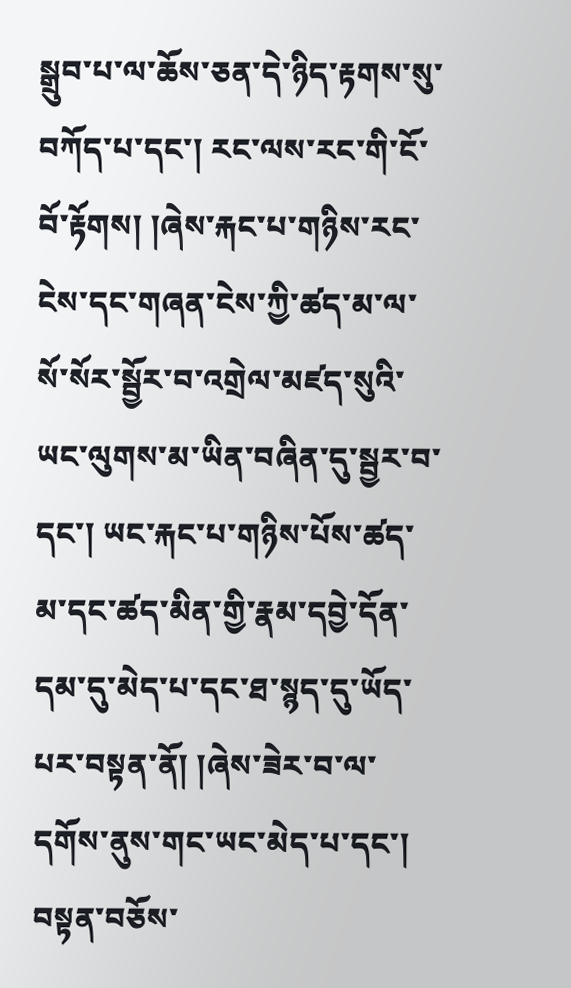སྒྲུབ་པ་ལ་ཆོས་ཅན་དེ་ཉིད་རྟགས་སུ་བཀོད་པ་དང་། རང་ལས་རང་གི་ངོ་བོ་རྟོགས། །ཞེས་རྐང་པ་གཉིས་རང་ངེས་དང་གཞན་ངེས་ཀྱི་ཚད་མ་ལ་སོ་སོར་སྦྱོར་བ་འགྲེལ་མཛད་སུའི་ཡང་ལུགས་མ་ཡིན་བཞིན་དུ་སྦྱར་བ་དང་། ཡང་རྐང་པ་གཉིས་པོས་ཚད་མ་དང་ཚད་མིན་གྱི་རྣམ་དབྱེ་དོན་དམ་དུ་མེད་པ་དང་ཐ་སྙད་དུ་ཡོད་པར་བསྟན་ནོ། །ཞེས་ཟེར་བ་ལ་དགོས་ནུས་གང་ཡང་མེད་པ་དང་། བསྟན་བཅོས་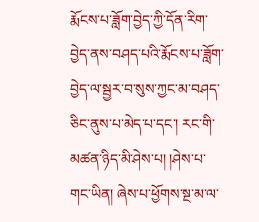རྨོངས་པ་ཟློག་བྱེད་ཀྱི་དོན་རིག་བྱེད་ནས་བཤད་པའི་རྨོངས་པ་ཟློག་བྱེད་ལ་སྦྱར་བ་སུས་ཀྱང་མ་བཤད་ཅིང་ནུས་པ་མེད་པ་དང་། རང་གི་མཚན་ཉིད་མི་ཤེས་པ། །ཤེས་པ་གང་ཡིན། ཞེས་པ་ཕྱོགས་སྔ་མ་ལ་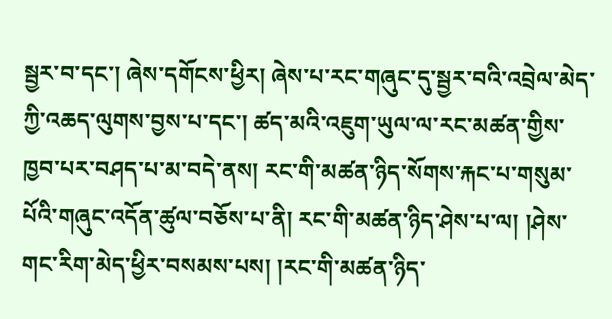སྦྱར་བ་དང་། ཞེས་དགོངས་ཕྱིར། ཞེས་པ་རང་གཞུང་དུ་སྦྱར་བའི་འབྲེལ་མེད་ཀྱི་འཆད་ལུགས་བྱས་པ་དང་། ཚད་མའི་འཇུག་ཡུལ་ལ་རང་མཚན་གྱིས་ཁྱབ་པར་བཤད་པ་མ་བདེ་ནས། རང་གི་མཚན་ཉིད་སོགས་རྐང་པ་གསུམ་པོའི་གཞུང་འདོན་ཚུལ་བཅོས་པ་ནི། རང་གི་མཚན་ཉིད་ཤེས་པ་ལ། །ཤེས་གང་རིག་མེད་ཕྱིར་བསམས་པས། །རང་གི་མཚན་ཉིད་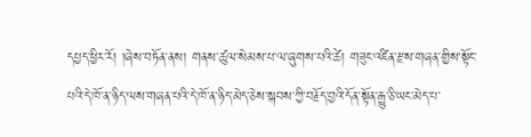དཔྱད་ཕྱིར་རོ། །ཞེས་བཏོན་ནས། གནས་ཚུལ་སེམས་པ་ལ་ཞུགས་པའི་ཚེ། གཟུང་འཛིན་རྫས་གཞན་གྱིས་སྟོང་པའི་དེ་ཁོ་ན་ཉིད་ལས་གཞན་པའི་དེ་ཁོ་ན་ཉིད་མེད་ཅེས་སྐབས་ཀྱི་བརྗོད་བྱའི་དོན་སྟོན་རྒྱུ་ཅི་ཡང་མེད་པ་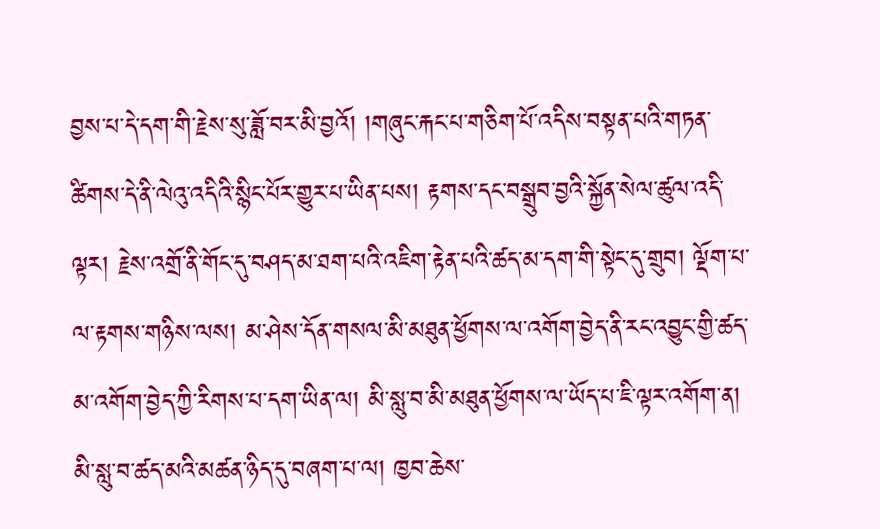བྱས་པ་དེ་དག་གི་རྗེས་སུ་ཟློ་བར་མི་བྱའོ། །གཞུང་རྐང་པ་གཅིག་པོ་འདིས་བསྟན་པའི་གཏན་ཚིགས་དེ་ནི་ལེའུ་འདིའི་སྙིང་པོར་གྱུར་པ་ཡིན་པས། རྟགས་དང་བསྒྲུབ་བྱའི་སྐྱོན་སེལ་ཚུལ་འདི་ལྟར། རྗེས་འགྲོ་ནི་གོང་དུ་བཤད་མ་ཐག་པའི་འཇིག་རྟེན་པའི་ཚད་མ་དག་གི་སྟེང་དུ་གྲུབ། ལྡོག་པ་ལ་རྟགས་གཉིས་ལས། མ་ཤེས་དོན་གསལ་མི་མཐུན་ཕྱོགས་ལ་འགོག་བྱེད་ནི་རང་འབྱུང་གྱི་ཚད་མ་འགོག་བྱེད་ཀྱི་རིགས་པ་དག་ཡིན་ལ། མི་སླུ་བ་མི་མཐུན་ཕྱོགས་ལ་ཡོད་པ་ཇི་ལྟར་འགོག་ན། མི་སླུ་བ་ཚད་མའི་མཚན་ཉིད་དུ་བཞག་པ་ལ། ཁྱབ་ཆེས་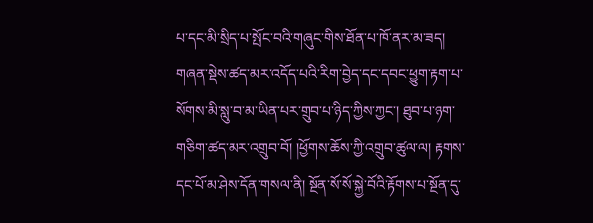པ་དང་མི་སྲིད་པ་སྤོང་བའི་གཞུང་གིས་ཐོན་པ་ཁོ་ནར་མ་ཟད། གཞན་སྡེས་ཚད་མར་འདོད་པའི་རིག་བྱེད་དང་དབང་ཕྱུག་རྟག་པ་སོགས་མི་སླུ་བ་མ་ཡིན་པར་གྲུབ་པ་ཉིད་ཀྱིས་ཀྱང་། ཐུབ་པ་ཉག་གཅིག་ཚད་མར་འགྲུབ་བོ། །ཕྱོགས་ཆོས་ཀྱི་འགྲུབ་ཚུལ་ལ། རྟགས་དང་པོ་མ་ཤེས་དོན་གསལ་ནི། སྔོན་སོ་སོ་སྐྱེ་བོའི་རྟོགས་པ་སྔོན་དུ་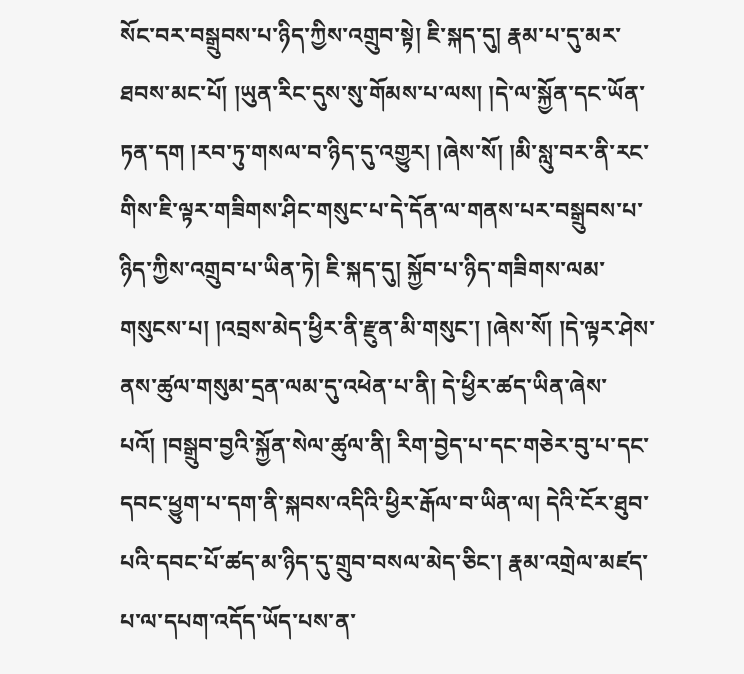སོང་བར་བསྒྲུབས་པ་ཉིད་ཀྱིས་འགྲུབ་སྟེ། ཇི་སྐད་དུ། རྣམ་པ་དུ་མར་ཐབས་མང་པོ། །ཡུན་རིང་དུས་སུ་གོམས་པ་ལས། །དེ་ལ་སྐྱོན་དང་ཡོན་ཏན་དག །རབ་ཏུ་གསལ་བ་ཉིད་དུ་འགྱུར། །ཞེས་སོ། །མི་སླུ་བར་ནི་རང་གིས་ཇི་ལྟར་གཟིགས་ཤིང་གསུང་པ་དེ་དོན་ལ་གནས་པར་བསྒྲུབས་པ་ཉིད་ཀྱིས་འགྲུབ་པ་ཡིན་ཏེ། ཇི་སྐད་དུ། སྐྱོབ་པ་ཉིད་གཟིགས་ལམ་གསུངས་པ། །འབྲས་མེད་ཕྱིར་ནི་རྫུན་མི་གསུང་། །ཞེས་སོ། །དེ་ལྟར་ཤེས་ནས་ཚུལ་གསུམ་དྲན་ལམ་དུ་འཕེན་པ་ནི། དེ་ཕྱིར་ཚད་ཡིན་ཞེས་པའོ། །བསྒྲུབ་བྱའི་སྐྱོན་སེལ་ཚུལ་ནི། རིག་བྱེད་པ་དང་གཅེར་བུ་པ་དང་དབང་ཕྱུག་པ་དག་ནི་སྐབས་འདིའི་ཕྱིར་རྒོལ་བ་ཡིན་ལ། དེའི་ངོར་ཐུབ་པའི་དབང་པོ་ཚད་མ་ཉིད་དུ་གྲུབ་བསལ་མེད་ཅིང་། རྣམ་འགྲེལ་མཛད་པ་ལ་དཔག་འདོད་ཡོད་པས་ན་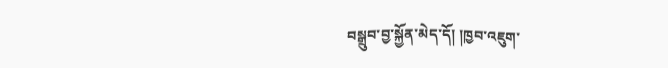བསྒྲུབ་བྱ་སྐྱོན་མེད་དོ། །ཁྱབ་འཇུག་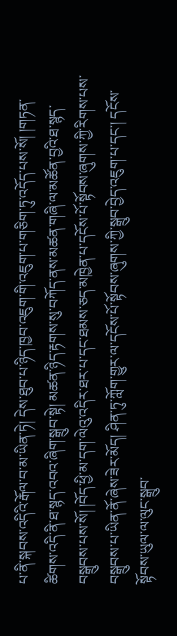པ་ནི་སྐབས་འདིའི་རྒོལ་བ་མ་ཡིན་ཏེ། དེས་ཐུབ་པ་ཉིད་ཁྱབ་འཇུག་གི་འཇུག་པ་གཅིག་ཏུ་འདོད་པས་སོ། །གཏན་ཚིགས་འདི་ནི་ཐ་སྙད་འབའ་ཞིག་སྒྲུབ་སྟེ། མཚན་ཉིད་རྟགས་སུ་བཀོད་ནས་མཚན་གཞི་ལ་མཚོན་བྱའི་ཐ་སྙད་བསྒྲུབས་པས་སོ། །བོད་ཕྱི་མ་དག་ལེའུ་འདིར་ཐར་པ་དང་ཐམས་ཅད་མཁྱེན་པ་དངོས་པོ་སྟོབས་ཞུགས་ཀྱི་རིགས་པས་བསྒྲུབས་པ་ཡིན་ནོ་ཞེས་ཟེར་མོད། ཤིན་ཏུ་ཀློག་གྱུར་ལ་དངོས་པོ་སྟོབས་ཞུགས་ཀྱི་སྒྲུབ་བྱེད་འཇུག་པ་དང་། དངོས་སྟོབས་ཡུལ་ལ་ལུང་སྒྲུབ་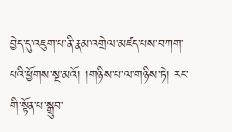བྱེད་དུ་འཇུག་པ་ནི་རྣམ་འགྲེལ་མཛད་པས་བཀག་པའི་ཕྱོགས་སྔ་མའོ། །གཉིས་པ་ལ་གཉིས་ཏེ། རང་གི་སྟོན་པ་སྒྲུབ་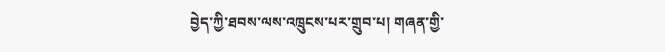བྱེད་ཀྱི་ཐབས་ལས་འཁྲུངས་པར་གྲུབ་པ། གཞན་གྱི་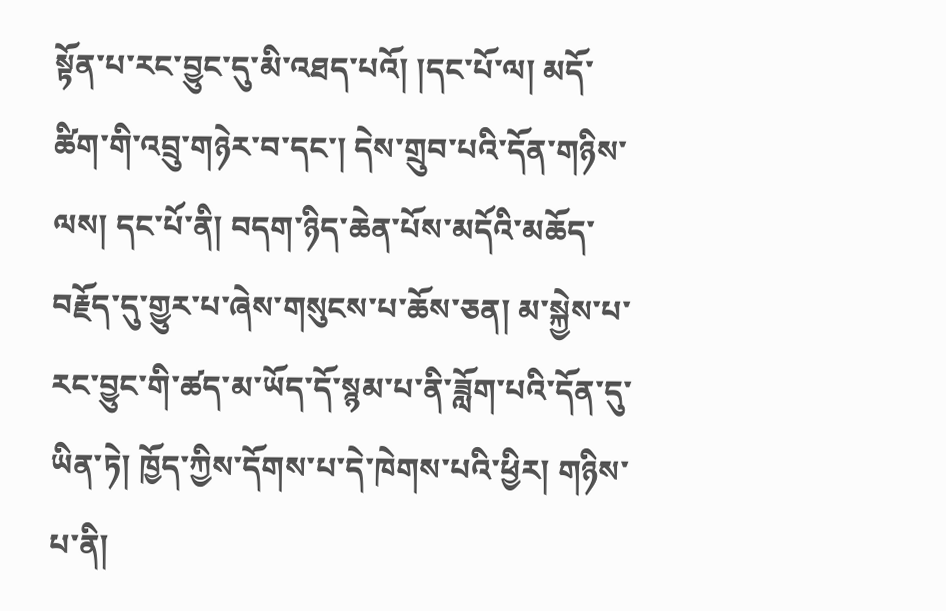སྟོན་པ་རང་བྱུང་དུ་མི་འཐད་པའོ། །དང་པོ་ལ། མདོ་ཚིག་གི་འབྲུ་གཉེར་བ་དང་། དེས་གྲུབ་པའི་དོན་གཉིས་ལས། དང་པོ་ནི། བདག་ཉིད་ཆེན་པོས་མདོའི་མཆོད་བརྗོད་དུ་གྱུར་པ་ཞེས་གསུངས་པ་ཆོས་ཅན། མ་སྐྱེས་པ་རང་བྱུང་གི་ཚད་མ་ཡོད་དོ་སྙམ་པ་ནི་ཟློག་པའི་དོན་དུ་ཡིན་ཏེ། ཁྱོད་ཀྱིས་དོགས་པ་དེ་ཁེགས་པའི་ཕྱིར། གཉིས་པ་ནི།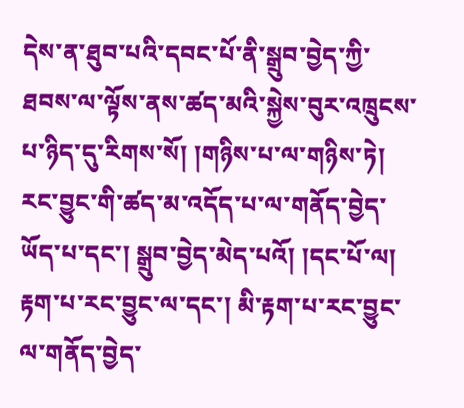དེས་ན་ཐུབ་པའི་དབང་པོ་ནི་སྒྲུབ་བྱེད་ཀྱི་ཐབས་ལ་ལྟོས་ནས་ཚད་མའི་སྐྱེས་བུར་འཁྲུངས་པ་ཉིད་དུ་རིགས་སོ། །གཉིས་པ་ལ་གཉིས་ཏེ། རང་བྱུང་གི་ཚད་མ་འདོད་པ་ལ་གནོད་བྱེད་ཡོད་པ་དང་། སྒྲུབ་བྱེད་མེད་པའོ། །དང་པོ་ལ། རྟག་པ་རང་བྱུང་ལ་དང་། མི་རྟག་པ་རང་བྱུང་ལ་གནོད་བྱེད་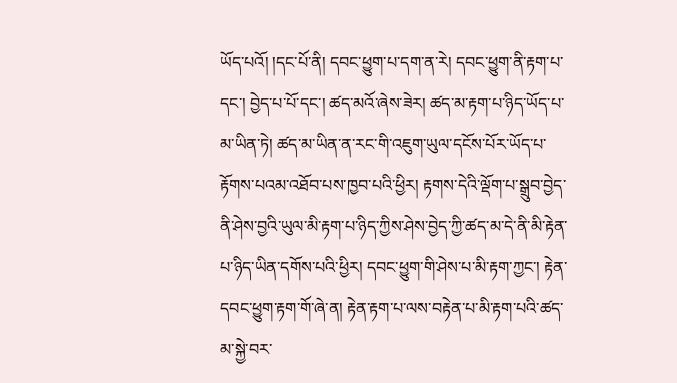ཡོད་པའོ། །དང་པོ་ནི། དབང་ཕྱུག་པ་དག་ན་རེ། དབང་ཕྱུག་ནི་རྟག་པ་དང་། བྱེད་པ་པོ་དང་། ཚད་མའོ་ཞེས་ཟེར། ཚད་མ་རྟག་པ་ཉིད་ཡོད་པ་མ་ཡིན་ཏེ། ཚད་མ་ཡིན་ན་རང་གི་འཇུག་ཡུལ་དངོས་པོར་ཡོད་པ་རྟོགས་པའམ་འཐོབ་པས་ཁྱབ་པའི་ཕྱིར། རྟགས་དེའི་ལྡོག་པ་སྒྲུབ་བྱེད་ནི་ཤེས་བྱའི་ཡུལ་མི་རྟག་པ་ཉིད་ཀྱིས་ཤེས་བྱེད་ཀྱི་ཚད་མ་དེ་ནི་མི་རྟེན་པ་ཉིད་ཡིན་དགོས་པའི་ཕྱིར། དབང་ཕྱུག་གི་ཤེས་པ་མི་རྟག་ཀྱང་། རྟེན་དབང་ཕྱུག་རྟག་གོ་ཞེ་ན། རྟེན་རྟག་པ་ལས་བརྟེན་པ་མི་རྟག་པའི་ཚད་མ་སྐྱེ་བར་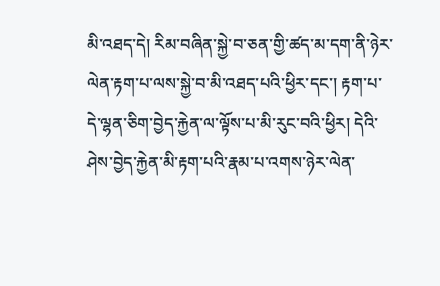མི་འཐད་དེ། རིམ་བཞིན་སྐྱེ་བ་ཅན་གྱི་ཚད་མ་དག་ནི་ཉེར་ལེན་རྟག་པ་ལས་སྐྱེ་བ་མི་འཐད་པའི་ཕྱིར་དང་། རྟག་པ་དེ་ལྷན་ཅིག་བྱེད་རྐྱེན་ལ་ལྟོས་པ་མི་རུང་བའི་ཕྱིར། དེའི་ཤེས་བྱེད་རྐྱེན་མི་རྟག་པའི་རྣམ་པ་འགས་ཉེར་ལེན་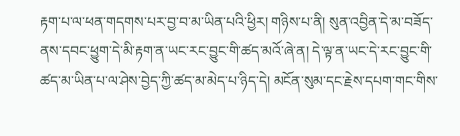རྟག་པ་ལ་ཕན་གདགས་པར་བྱ་བ་མ་ཡིན་པའི་ཕྱིར། གཉིས་པ་ནི། སུན་འབྱིན་དེ་མ་བཟོད་ནས་དབང་ཕྱུག་དེ་མི་རྟག་ན་ཡང་རང་བྱུང་གི་ཚད་མའོ་ཞེ་ན། དེ་ལྟ་ན་ཡང་དེ་རང་བྱུང་གི་ཚད་མ་ཡིན་པ་ལ་ཤེས་བྱེད་ཀྱི་ཚད་མ་མེད་པ་ཉིད་དེ། མངོན་སུམ་དང་རྗེས་དཔག་གང་གིས་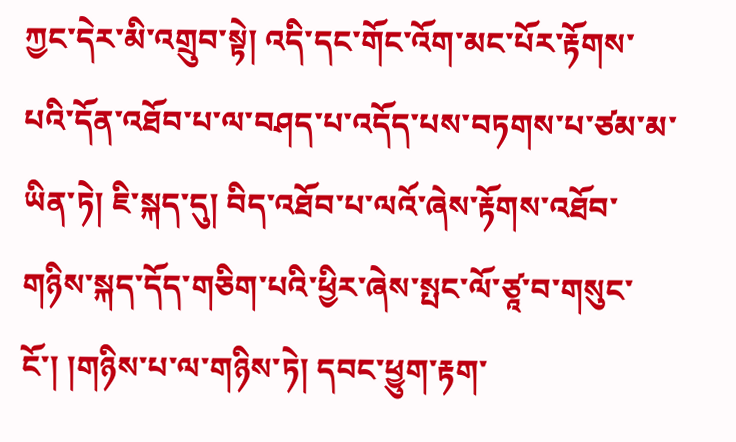ཀྱང་དེར་མི་འགྲུབ་སྟེ། འདི་དང་གོང་འོག་མང་པོར་རྟོགས་པའི་དོན་འཐོབ་པ་ལ་བཤད་པ་འདོད་པས་བཏགས་པ་ཙམ་མ་ཡིན་ཏེ། ཇི་སྐད་དུ། བིད་འཐོབ་པ་ལའོ་ཞེས་རྟོགས་འཐོབ་གཉིས་སྐད་དོད་གཅིག་པའི་ཕྱིར་ཞེས་སྤང་ལོ་ཙཱ་བ་གསུང་ངོ་། །གཉིས་པ་ལ་གཉིས་ཏེ། དབང་ཕྱུག་རྟག་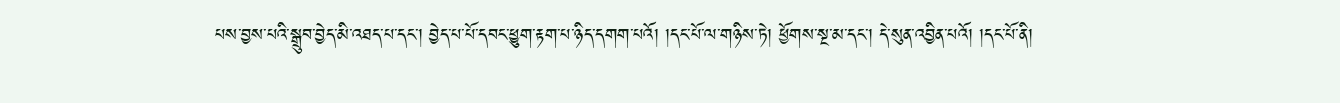པས་བྱས་པའི་སྒྲུབ་བྱེད་མི་འཐད་པ་དང་། བྱེད་པ་པོ་དབང་ཕྱུག་རྟག་པ་ཉིད་དགག་པའོ། །དང་པོ་ལ་གཉིས་ཏེ། ཕྱོགས་སྔ་མ་དང་། དེ་སུན་འབྱིན་པའོ། །དང་པོ་ནི།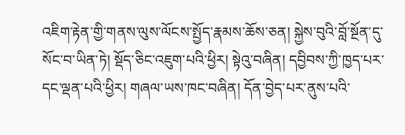འཇིག་རྟེན་གྱི་གནས་ལུས་ལོངས་སྤྱོད་རྣམས་ཆོས་ཅན། སྐྱེས་བུའི་བློ་སྔོན་དུ་སོང་བ་ཡིན་ཏེ། སྡོད་ཅིང་འཇུག་པའི་ཕྱིར། སྟེའུ་བཞིན། དབྱིབས་ཀྱི་ཁྱད་པར་དང་ལྡན་པའི་ཕྱིར། གཞལ་ཡས་ཁང་བཞིན། དོན་བྱེད་པར་ནུས་པའི་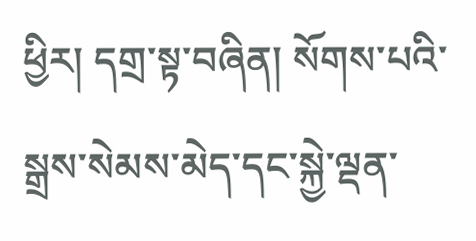ཕྱིར། དགྲ་སྟ་བཞིན། སོགས་པའི་སྒྲས་སེམས་མེད་དང་སྐྱེ་ལྡན་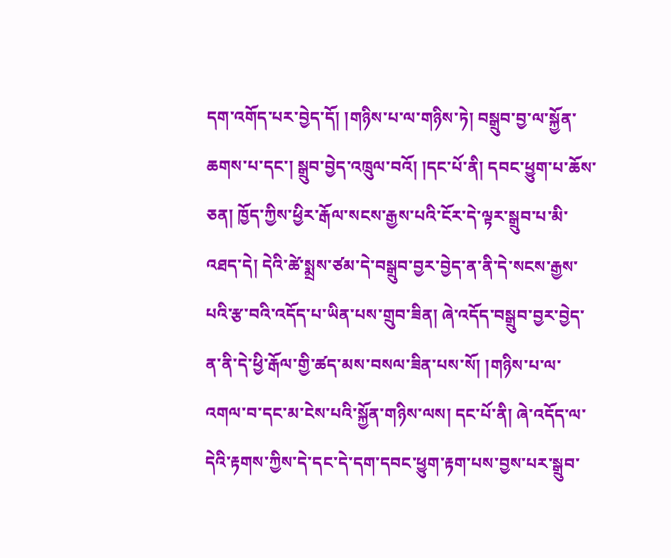དག་འགོད་པར་བྱེད་དོ། །གཉིས་པ་ལ་གཉིས་ཏེ། བསྒྲུབ་བྱ་ལ་སྐྱོན་ཆགས་པ་དང་། སྒྲུབ་བྱེད་འཁྲུལ་བའོ། །དང་པོ་ནི། དབང་ཕྱུག་པ་ཆོས་ཅན། ཁྱོད་ཀྱིས་ཕྱིར་རྒོལ་སངས་རྒྱས་པའི་ངོར་དེ་ལྟར་སྒྲུབ་པ་མི་འཐད་དེ། དེའི་ཚེ་སྨྲས་ཙམ་དེ་བསྒྲུབ་བྱར་བྱེད་ན་ནི་དེ་སངས་རྒྱས་པའི་རྩ་བའི་འདོད་པ་ཡིན་པས་གྲུབ་ཟིན། ཞེ་འདོད་བསྒྲུབ་བྱར་བྱེད་ན་ནི་དེ་ཕྱི་རྒོལ་གྱི་ཚད་མས་བསལ་ཟིན་པས་སོ། །གཉིས་པ་ལ་འགལ་བ་དང་མ་ངེས་པའི་སྐྱོན་གཉིས་ལས། དང་པོ་ནི། ཞེ་འདོད་ལ་དེའི་རྟགས་ཀྱིས་དེ་དང་དེ་དག་དབང་ཕྱུག་རྟག་པས་བྱས་པར་སྒྲུབ་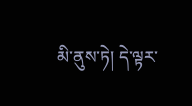མི་ནུས་ཏེ། དེ་ལྟར་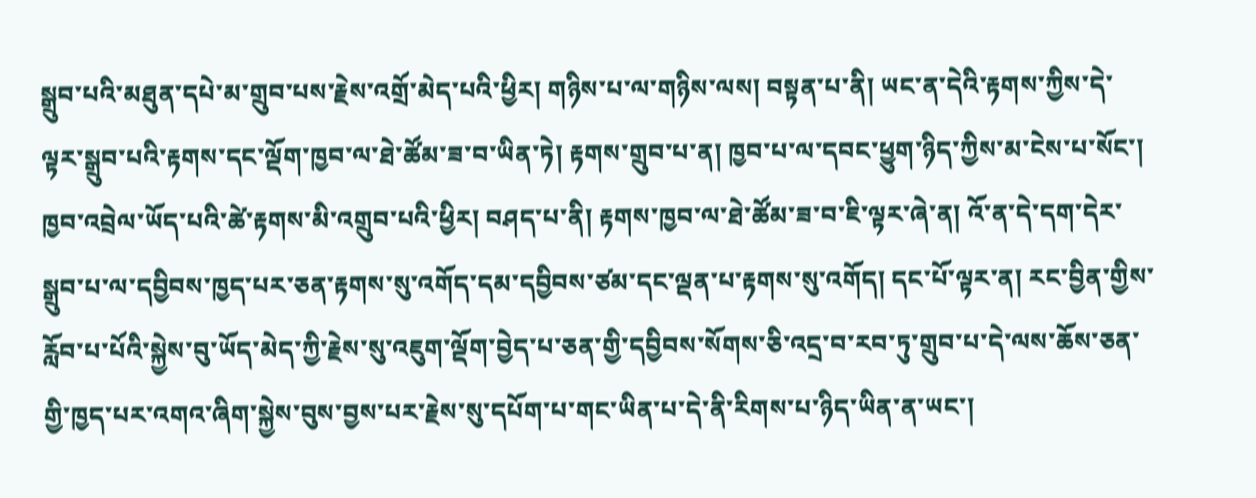སྒྲུབ་པའི་མཐུན་དཔེ་མ་གྲུབ་པས་རྗེས་འགྲོ་མེད་པའི་ཕྱིར། གཉིས་པ་ལ་གཉིས་ལས། བསྟན་པ་ནི། ཡང་ན་དེའི་རྟགས་ཀྱིས་དེ་ལྟར་སྒྲུབ་པའི་རྟགས་དང་ལྡོག་ཁྱབ་ལ་ཐེ་ཚོམ་ཟ་བ་ཡིན་ཏེ། རྟགས་གྲུབ་པ་ན། ཁྱབ་པ་ལ་དབང་ཕྱུག་ཉིད་ཀྱིས་མ་ངེས་པ་སོང་། ཁྱབ་འབྲེལ་ཡོད་པའི་ཚེ་རྟགས་མི་འགྲུབ་པའི་ཕྱིར། བཤད་པ་ནི། རྟགས་ཁྱབ་ལ་ཐེ་ཚོམ་ཟ་བ་ཇི་ལྟར་ཞེ་ན། འོ་ན་དེ་དག་དེར་སྒྲུབ་པ་ལ་དབྱིབས་ཁྱད་པར་ཅན་རྟགས་སུ་འགོད་དམ་དབྱིབས་ཙམ་དང་ལྡན་པ་རྟགས་སུ་འགོད། དང་པོ་ལྟར་ན། རང་བྱིན་གྱིས་རློབ་པ་པོའི་སྐྱེས་བུ་ཡོད་མེད་ཀྱི་རྗེས་སུ་འཇུག་ལྡོག་བྱེད་པ་ཅན་གྱི་དབྱིབས་སོགས་ཅི་འདྲ་བ་རབ་ཏུ་གྲུབ་པ་དེ་ལས་ཆོས་ཅན་གྱི་ཁྱད་པར་འགའ་ཞིག་སྐྱེས་བུས་བྱས་པར་རྗེས་སུ་དཔོག་པ་གང་ཡིན་པ་དེ་ནི་རིགས་པ་ཉིད་ཡིན་ན་ཡང་།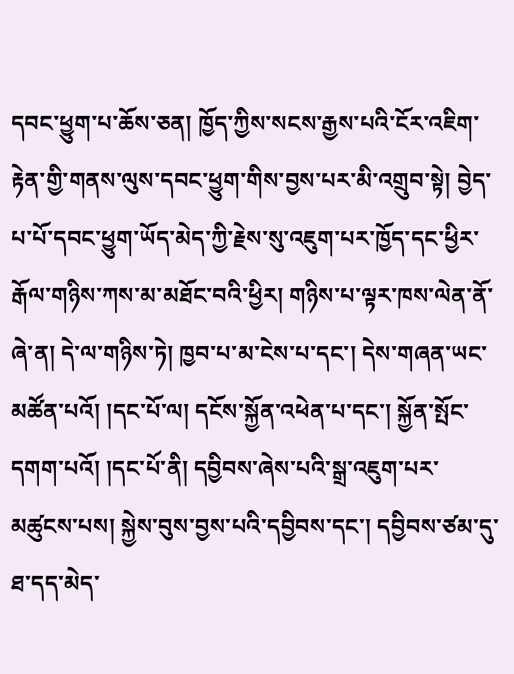དབང་ཕྱུག་པ་ཆོས་ཅན། ཁྱོད་ཀྱིས་སངས་རྒྱས་པའི་ངོར་འཇིག་རྟེན་གྱི་གནས་ལུས་དབང་ཕྱུག་གིས་བྱས་པར་མི་འགྲུབ་སྟེ། བྱེད་པ་པོ་དབང་ཕྱུག་ཡོད་མེད་ཀྱི་རྗེས་སུ་འཇུག་པར་ཁྱོད་དང་ཕྱིར་རྒོལ་གཉིས་ཀས་མ་མཐོང་བའི་ཕྱིར། གཉིས་པ་ལྟར་ཁས་ལེན་ནོ་ཞེ་ན། དེ་ལ་གཉིས་ཏེ། ཁྱབ་པ་མ་ངེས་པ་དང་། དེས་གཞན་ཡང་མཚོན་པའོ། །དང་པོ་ལ། དངོས་སྐྱོན་འཕེན་པ་དང་། སྐྱོན་སྤོང་དགག་པའོ། །དང་པོ་ནི། དབྱིབས་ཞེས་པའི་སྒྲ་འཇུག་པར་མཚུངས་པས། སྐྱེས་བུས་བྱས་པའི་དབྱིབས་དང་། དབྱིབས་ཙམ་དུ་ཐ་དད་མེད་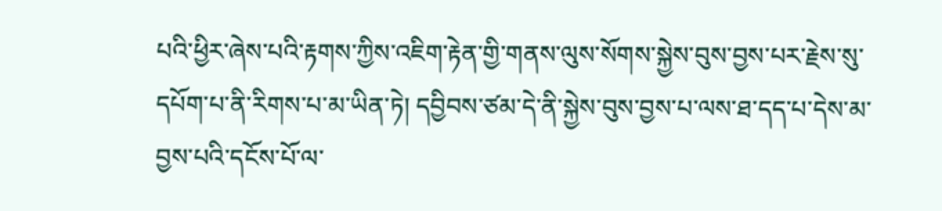པའི་ཕྱིར་ཞེས་པའི་རྟགས་ཀྱིས་འཇིག་རྟེན་གྱི་གནས་ལུས་སོགས་སྐྱེས་བུས་བྱས་པར་རྗེས་སུ་དཔོག་པ་ནི་རིགས་པ་མ་ཡིན་ཏེ། དབྱིབས་ཙམ་དེ་ནི་སྐྱེས་བུས་བྱས་པ་ལས་ཐ་དད་པ་དེས་མ་བྱས་པའི་དངོས་པོ་ལ་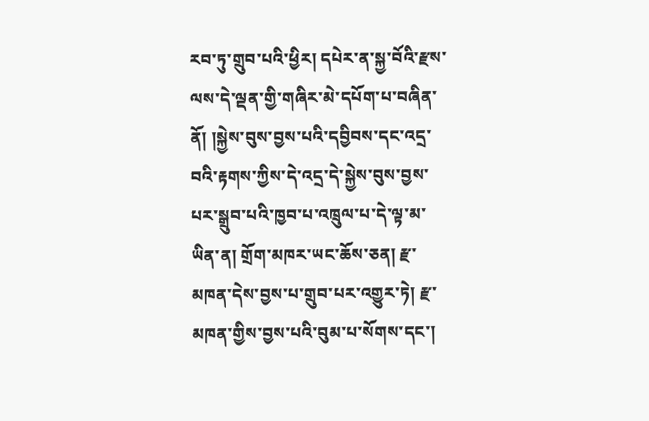རབ་ཏུ་གྲུབ་པའི་ཕྱིར། དཔེར་ན་སྐྱ་བོའི་རྫས་ལས་དེ་ལྡན་གྱི་གཞིར་མེ་དཔོག་པ་བཞིན་ནོ། །སྐྱེས་བུས་བྱས་པའི་དབྱིབས་དང་འདྲ་བའི་རྟགས་ཀྱིས་དེ་འདྲ་དེ་སྐྱེས་བུས་བྱས་པར་སྒྲུབ་པའི་ཁྱབ་པ་འཁྲུལ་པ་དེ་ལྟ་མ་ཡིན་ན། གྲོག་མཁར་ཡང་ཆོས་ཅན། རྫ་མཁན་དེས་བྱས་པ་གྲུབ་པར་འགྱུར་ཏེ། རྫ་མཁན་གྱིས་བྱས་པའི་བུམ་པ་སོགས་དང་།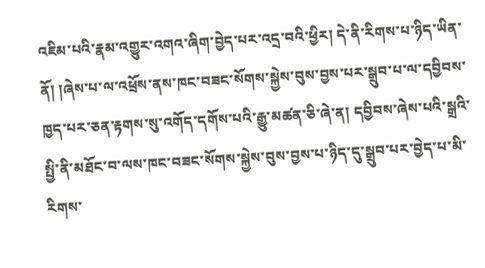འཇིམ་པའི་རྣམ་འགྱུར་འགའ་ཞིག་བྱེད་པར་འདྲ་བའི་ཕྱིར། དེ་ནི་རིགས་པ་ཉིད་ཡིན་ནོ། །ཞེས་པ་ལ་འཕྲོས་ནས་ཁང་བཟང་སོགས་སྐྱེས་བུས་བྱས་པར་སྒྲུབ་པ་ལ་དབྱིབས་ཁྱད་པར་ཅན་རྟགས་སུ་འགོད་དགོས་པའི་རྒྱུ་མཚན་ཅི་ཞེ་ན། དབྱིབས་ཞེས་པའི་སྒྲའི་སྤྱི་ནི་མཐོང་བ་ལས་ཁང་བཟང་སོགས་སྐྱེས་བུས་བྱས་པ་ཉིད་དུ་སྒྲུབ་པར་བྱེད་པ་མི་རིགས་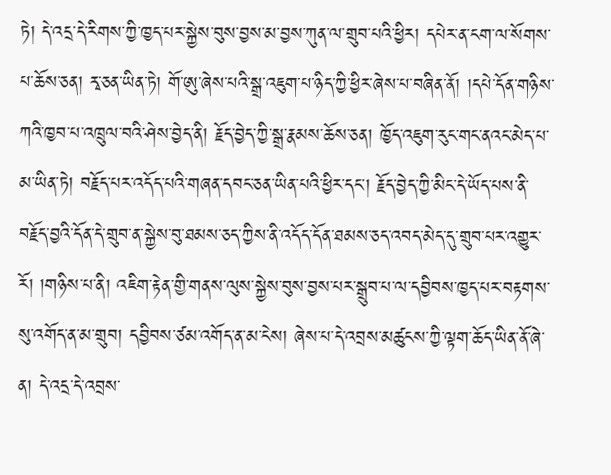ཏེ། དེ་འདྲ་དེ་རིགས་ཀྱི་ཁྱད་པར་སྐྱེས་བུས་བྱས་མ་བྱས་ཀུན་ལ་གྲུབ་པའི་ཕྱིར། དཔེར་ན་ངག་ལ་སོགས་པ་ཆོས་ཅན། རྭ་ཅན་ཡིན་ཏེ། གོ་ཨུ་ཞེས་པའི་སྒྲ་འཇུག་པ་ཉིད་ཀྱི་ཕྱིར་ཞེས་པ་བཞིན་ནོ། །དཔེ་དོན་གཉིས་ཀའི་ཁྱབ་པ་འཁྲུལ་བའི་ཤེས་བྱེད་ནི། རྗོད་བྱེད་ཀྱི་སྒྲ་རྣམས་ཆོས་ཅན། ཁྱོད་འཇུག་རུང་གང་ནའང་མེད་པ་མ་ཡིན་ཏེ། བརྗོད་པར་འདོད་པའི་གཞན་དབང་ཅན་ཡིན་པའི་ཕྱིར་དང་། རྗོད་བྱེད་ཀྱི་མིང་དེ་ཡོད་པས་ནི་བརྗོད་བྱའི་དོན་དེ་གྲུབ་ན་སྐྱེས་བུ་ཐམས་ཅད་ཀྱིས་ནི་འདོད་དོན་ཐམས་ཅད་འབད་མེད་དུ་གྲུབ་པར་འགྱུར་རོ། །གཉིས་པ་ནི། འཇིག་རྟེན་གྱི་གནས་ལུས་སྐྱེས་བུས་བྱས་པར་སྒྲུབ་པ་ལ་དབྱིབས་ཁྱད་པར་བརྟགས་སུ་འགོད་ན་མ་གྲུབ། དབྱིབས་ཙམ་འགོད་ན་མ་ངེས། ཞེས་པ་དེ་འབྲས་མཚུངས་ཀྱི་ལྟག་ཆོད་ཡིན་ནོ་ཞེ་ན། དེ་འདྲ་དེ་འབྲས་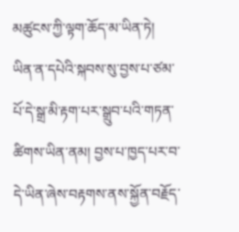མཚུངས་ཀྱི་ལྟག་ཆོད་མ་ཡིན་ཏེ། ཡིན་ན་དཔེའི་སྐབས་སུ་བྱས་པ་ཙམ་པོ་དེ་སྒྲ་མི་རྟག་པར་སྒྲུབ་པའི་གཏན་ཚིགས་ཡིན་ནམ། བྱས་པ་ཁྱད་པར་བ་དེ་ཡིན་ཞེས་བརྟགས་ནས་སྐྱོན་བརྗོད་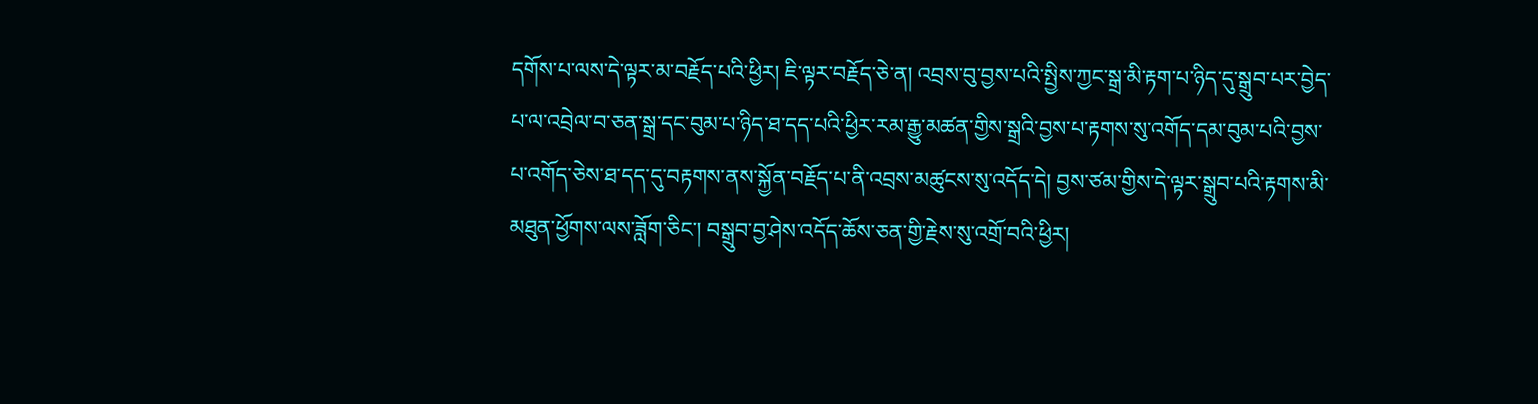དགོས་པ་ལས་དེ་ལྟར་མ་བརྗོད་པའི་ཕྱིར། ཇི་ལྟར་བརྗོད་ཅེ་ན། འབྲས་བུ་བྱས་པའི་སྤྱིས་ཀྱང་སྒྲ་མི་རྟག་པ་ཉིད་དུ་སྒྲུབ་པར་བྱེད་པ་ལ་འབྲེལ་བ་ཅན་སྒྲ་དང་བུམ་པ་ཉིད་ཐ་དད་པའི་ཕྱིར་རམ་རྒྱུ་མཚན་གྱིས་སྒྲའི་བྱས་པ་རྟགས་སུ་འགོད་དམ་བུམ་པའི་བྱས་པ་འགོད་ཅེས་ཐ་དད་དུ་བརྟགས་ནས་སྐྱོན་བརྗོད་པ་ནི་འབྲས་མཚུངས་སུ་འདོད་དེ། བྱས་ཙམ་གྱིས་དེ་ལྟར་སྒྲུབ་པའི་རྟགས་མི་མཐུན་ཕྱོགས་ལས་ཟློག་ཅིང་། བསྒྲུབ་བྱ་ཤེས་འདོད་ཆོས་ཅན་གྱི་རྗེས་སུ་འགྲོ་བའི་ཕྱིར།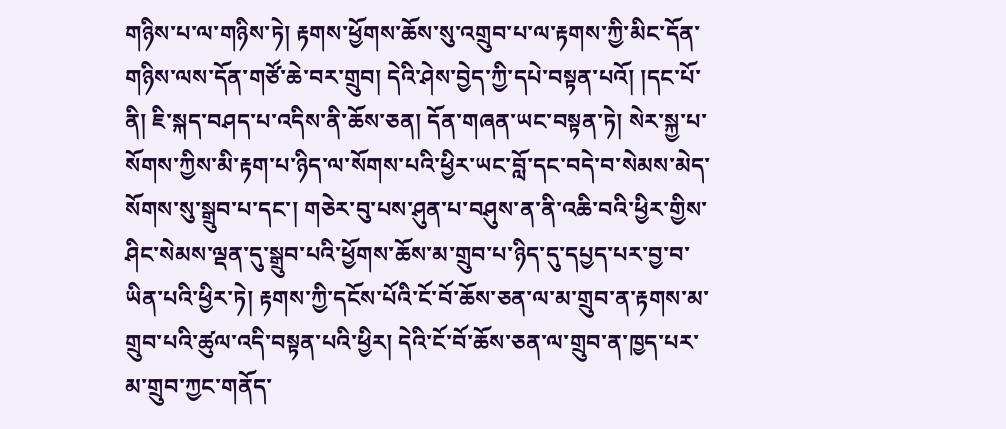གཉིས་པ་ལ་གཉིས་ཏེ། རྟགས་ཕྱོགས་ཆོས་སུ་འགྲུབ་པ་ལ་རྟགས་ཀྱི་མིང་དོན་གཉིས་ལས་དོན་གཙོ་ཆེ་བར་གྲུབ། དེའི་ཤེས་བྱེད་ཀྱི་དཔེ་བསྟན་པའོ། །དང་པོ་ནི། ཇི་སྐད་བཤད་པ་འདིས་ནི་ཆོས་ཅན། དོན་གཞན་ཡང་བསྟན་ཏེ། སེར་སྐྱ་པ་སོགས་ཀྱིས་མི་རྟག་པ་ཉིད་ལ་སོགས་པའི་ཕྱིར་ཡང་བློ་དང་བདེ་བ་སེམས་མེད་སོགས་སུ་སྒྲུབ་པ་དང་། གཅེར་བུ་པས་ཤུན་པ་བཤུས་ན་ནི་འཆི་བའི་ཕྱིར་གྱིས་ཤིང་སེམས་ལྡན་དུ་སྒྲུབ་པའི་ཕྱོགས་ཆོས་མ་གྲུབ་པ་ཉིད་དུ་དཔྱད་པར་བྱ་བ་ཡིན་པའི་ཕྱིར་ཏེ། རྟགས་ཀྱི་དངོས་པོའི་ངོ་བོ་ཆོས་ཅན་ལ་མ་གྲུབ་ན་རྟགས་མ་གྲུབ་པའི་ཚུལ་འདི་བསྟན་པའི་ཕྱིར། དེའི་ངོ་བོ་ཆོས་ཅན་ལ་གྲུབ་ན་ཁྱད་པར་མ་གྲུབ་ཀྱང་གནོད་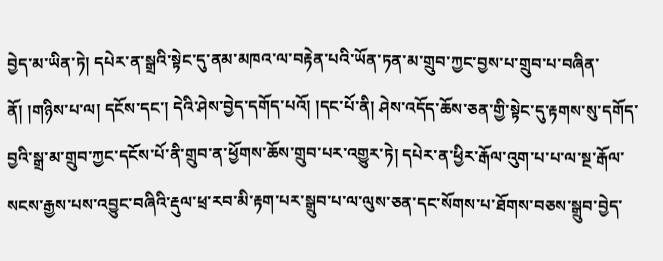བྱེད་མ་ཡིན་ཏེ། དཔེར་ན་སྒྲའི་སྟེང་དུ་ནམ་མཁའ་ལ་བརྟེན་པའི་ཡོན་ཏན་མ་གྲུབ་ཀྱང་བྱས་པ་གྲུབ་པ་བཞིན་ནོ། །གཉིས་པ་ལ། དངོས་དང་། དེའི་ཤེས་བྱེད་དགོད་པའོ། །དང་པོ་ནི། ཤེས་འདོད་ཆོས་ཅན་གྱི་སྟེང་དུ་རྟགས་སུ་དགོད་བྱའི་སྒྲ་མ་གྲུབ་ཀྱང་དངོས་པོ་ནི་གྲུབ་ན་ཕྱོགས་ཆོས་གྲུབ་པར་འགྱུར་ཏེ། དཔེར་ན་ཕྱིར་རྒོལ་འུག་པ་པ་ལ་སྔ་རྒོལ་སངས་རྒྱས་པས་འབྱུང་བཞིའི་རྡུལ་ཕྲ་རབ་མི་རྟག་པར་སྒྲུབ་པ་ལ་ལུས་ཅན་དང་སོགས་པ་ཐོགས་བཅས་སྒྲུབ་བྱེད་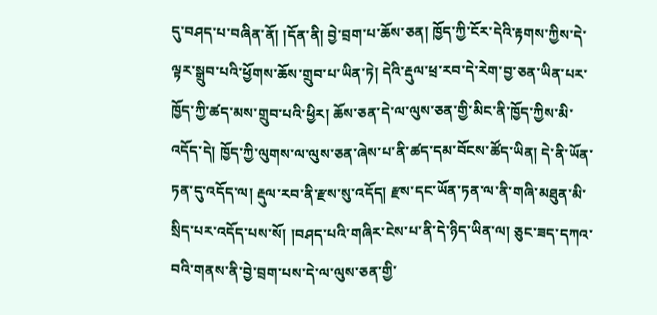དུ་བཤད་པ་བཞིན་ནོ། །དོན་ནི། བྱེ་བྲག་པ་ཆོས་ཅན། ཁྱོད་ཀྱི་ངོར་དེའི་རྟགས་ཀྱིས་དེ་ལྟར་སྒྲུབ་པའི་ཕྱོགས་ཆོས་གྲུབ་པ་ཡིན་ཏེ། དེའི་རྡུལ་ཕྲ་རབ་དེ་རེག་བྱ་ཅན་ཡིན་པར་ཁྱོད་ཀྱི་ཚད་མས་གྲུབ་པའི་ཕྱིར། ཆོས་ཅན་དེ་ལ་ལུས་ཅན་གྱི་མིང་ནི་ཁྱོད་ཀྱིས་མི་འདོད་དེ། ཁྱོད་ཀྱི་ལུགས་ལ་ལུས་ཅན་ཞེས་པ་ནི་ཚད་དམ་བོངས་ཚོད་ཡིན། དེ་ནི་ཡོན་ཏན་དུ་འདོད་ལ། རྡུལ་རབ་ནི་རྫས་སུ་འདོད། རྫས་དང་ཡོན་ཏན་ལ་ནི་གཞི་མཐུན་མི་སྲིད་པར་འདོད་པས་སོ། །བཤད་པའི་གཞིར་ངེས་པ་ནི་དེ་ཉིད་ཡིན་ལ། ཅུང་ཟད་དཀའ་བའི་གནས་ནི་བྱེ་བྲག་པས་དེ་ལ་ལུས་ཅན་གྱི་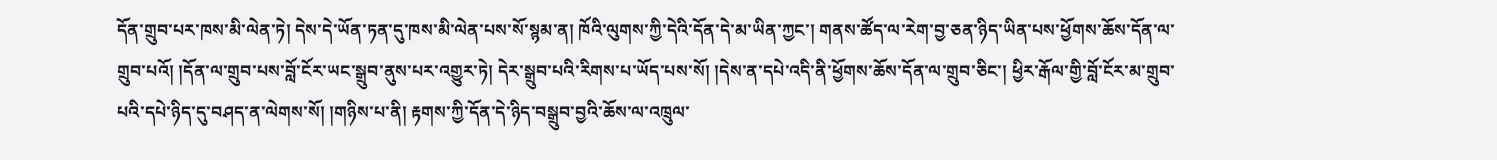དོན་གྲུབ་པར་ཁས་མི་ལེན་ཏེ། དེས་དེ་ཡོན་ཏན་དུ་ཁས་མི་ལེན་པས་སོ་སྙམ་ན། ཁོའི་ལུགས་ཀྱི་དེའི་དོན་དེ་མ་ཡིན་ཀྱང་། གནས་ཚོད་ལ་རེག་བྱ་ཅན་ཉིད་ཡིན་པས་ཕྱོགས་ཆོས་དོན་ལ་གྲུབ་པའོ། །དོན་ལ་གྲུབ་པས་བློ་ངོར་ཡང་སྒྲུབ་ནུས་པར་འགྱུར་ཏེ། དེར་སྒྲུབ་པའི་རིགས་པ་ཡོད་པས་སོ། །དེས་ན་དཔེ་འདི་ནི་ཕྱོགས་ཆོས་དོན་ལ་གྲུབ་ཅིང་། ཕྱིར་རྒོལ་གྱི་བློ་ངོར་མ་གྲུབ་པའི་དཔེ་ཉིད་དུ་བཤད་ན་ལེགས་སོ། །གཉིས་པ་ནི། རྟགས་ཀྱི་དོན་དེ་ཉིད་བསྒྲུབ་བྱའི་ཆོས་ལ་འཁྲུལ་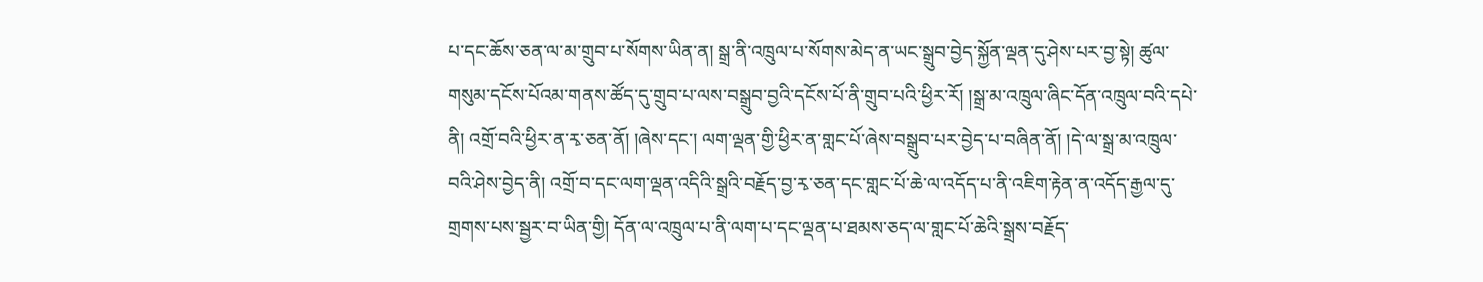པ་དང་ཆོས་ཅན་ལ་མ་གྲུབ་པ་སོགས་ཡིན་ན། སྒྲ་ནི་འཁྲུལ་པ་སོགས་མེད་ན་ཡང་སྒྲུབ་བྱེད་སྐྱོན་ལྡན་དུ་ཤེས་པར་བྱ་སྟེ། ཚུལ་གསུམ་དངོས་པོའམ་གནས་ཚོད་དུ་གྲུབ་པ་ལས་བསྒྲུབ་བྱའི་དངོས་པོ་ནི་གྲུབ་པའི་ཕྱིར་རོ། །སྒྲ་མ་འཁྲུལ་ཞིང་དོན་འཁྲུལ་བའི་དཔེ་ནི། འགྲོ་བའི་ཕྱིར་ན་རྭ་ཅན་ནོ། །ཞེས་དང་། ལག་ལྡན་གྱི་ཕྱིར་ན་གླང་པོ་ཞེས་བསྒྲུབ་པར་བྱེད་པ་བཞིན་ནོ། །དེ་ལ་སྒྲ་མ་འཁྲུལ་བའི་ཤེས་བྱེད་ནི། འགྲོ་བ་དང་ལག་ལྡན་འདིའི་སྒྲའི་བརྗོད་བྱ་རྭ་ཅན་དང་གླང་པོ་ཆེ་ལ་འདོད་པ་ནི་འཇིག་རྟེན་ན་འདོད་རྒྱལ་དུ་གྲགས་པས་སྦྱར་བ་ཡིན་གྱི། དོན་ལ་འཁྲུལ་པ་ནི་ལག་པ་དང་ལྡན་པ་ཐམས་ཅད་ལ་གླང་པོ་ཆེའི་སྒྲས་བརྗོད་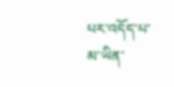པར་འདོད་པ་མ་ཡིན་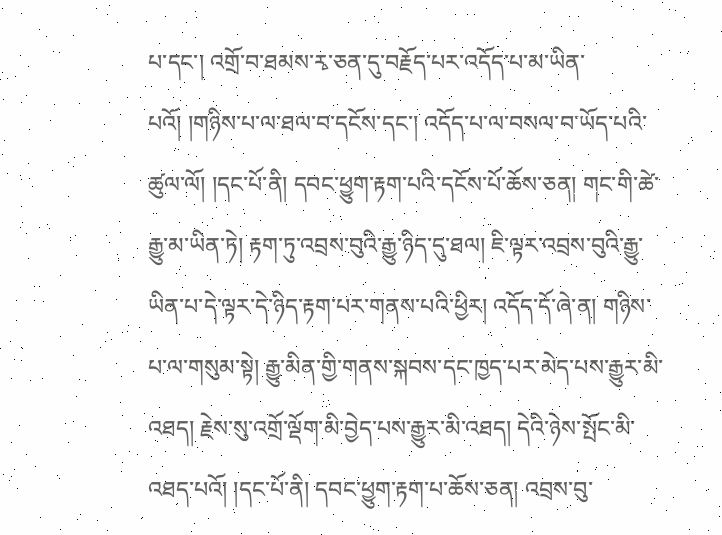པ་དང་། འགྲོ་བ་ཐམས་རྭ་ཅན་དུ་བརྗོད་པར་འདོད་པ་མ་ཡིན་པའོ། །གཉིས་པ་ལ་ཐལ་བ་དངོས་དང་། འདོད་པ་ལ་བསལ་བ་ཡོད་པའི་ཚུལ་ལོ། །དང་པོ་ནི། དབང་ཕྱུག་རྟག་པའི་དངོས་པོ་ཆོས་ཅན། གང་གི་ཚེ་རྒྱུ་མ་ཡིན་ཏེ། རྟག་ཏུ་འབྲས་བུའི་རྒྱུ་ཉིད་དུ་ཐལ། ཇི་ལྟར་འབྲས་བུའི་རྒྱུ་ཡིན་པ་དེ་ལྟར་དེ་ཉིད་རྟག་པར་གནས་པའི་ཕྱིར། འདོད་དོ་ཞེ་ན། གཉིས་པ་ལ་གསུམ་སྟེ། རྒྱུ་མིན་གྱི་གནས་སྐབས་དང་ཁྱད་པར་མེད་པས་རྒྱུར་མི་འཐད། རྗེས་སུ་འགྲོ་ལྡོག་མི་བྱེད་པས་རྒྱུར་མི་འཐད། དེའི་ཉེས་སྤོང་མི་འཐད་པའོ། །དང་པོ་ནི། དབང་ཕྱུག་རྟག་པ་ཆོས་ཅན། འབྲས་བུ་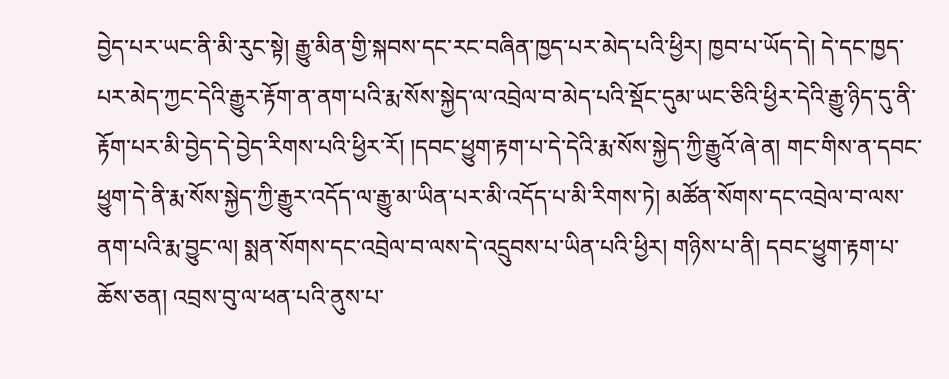བྱེད་པར་ཡང་ནི་མི་རུང་སྟེ། རྒྱུ་མིན་གྱི་སྐབས་དང་རང་བཞིན་ཁྱད་པར་མེད་པའི་ཕྱིར། ཁྱབ་པ་ཡོད་དེ། དེ་དང་ཁྱད་པར་མེད་ཀྱང་དེའི་རྒྱུར་རྟོག་ན་ནག་པའི་རྨ་སོས་སྐྱེད་ལ་འབྲེལ་བ་མེད་པའི་སྡོང་དུམ་ཡང་ཅིའི་ཕྱིར་དེའི་རྒྱུ་ཉིད་དུ་ནི་རྟོག་པར་མི་བྱེད་དེ་བྱེད་རིགས་པའི་ཕྱིར་རོ། །དབང་ཕྱུག་རྟག་པ་དེ་དེའི་རྨ་སོས་སྐྱེད་ཀྱི་རྒྱུའོ་ཞེ་ན། གང་གིས་ན་དབང་ཕྱུག་དེ་ནི་རྨ་སོས་སྐྱེད་ཀྱི་རྒྱུར་འདོད་ལ་རྒྱུ་མ་ཡིན་པར་མི་འདོད་པ་མི་རིགས་ཏེ། མཚོན་སོགས་དང་འབྲེལ་བ་ལས་ནག་པའི་རྨ་བྱུང་ལ། སྨན་སོགས་དང་འབྲེལ་བ་ལས་དེ་འདྲུབས་པ་ཡིན་པའི་ཕྱིར། གཉིས་པ་ནི། དབང་ཕྱུག་རྟག་པ་ཆོས་ཅན། འབྲས་བུ་ལ་ཕན་པའི་ནུས་པ་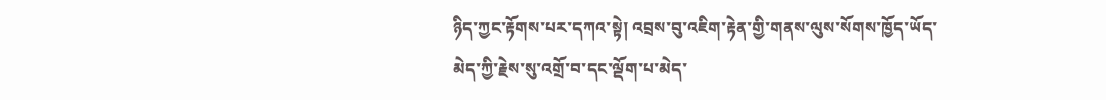ཉིད་ཀྱང་རྟོགས་པར་དཀའ་སྟེ། འབྲས་བུ་འཇིག་རྟེན་གྱི་གནས་ལུས་སོགས་ཁྱོད་ཡོད་མེད་ཀྱི་རྗེས་སུ་འགྲོ་བ་དང་ལྡོག་པ་མེད་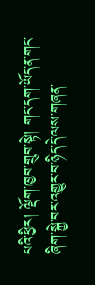པའི་ཕྱིར། ལྡོག་ཁྱབ་གྲུབ་སྟེ། གང་དག་ཡོད་ན་གང་ཞིག་སྐྱེ་བར་འགྱུར་བ་ཉིད་དེ་ལས་གཞན་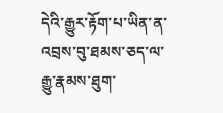དེའི་རྒྱུར་རྟོག་པ་ཡིན་ན་འབྲས་བུ་ཐམས་ཅད་ལ་རྒྱུ་རྣམས་ཐུག་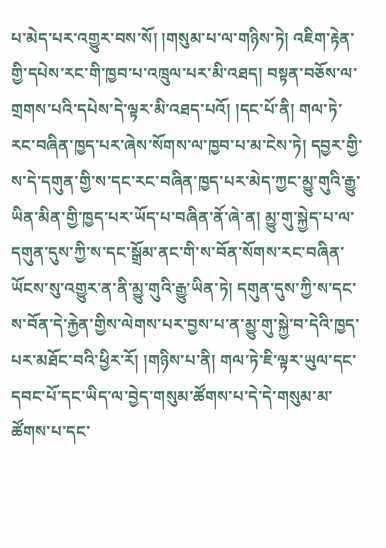པ་མེད་པར་འགྱུར་བས་སོ། །གསུམ་པ་ལ་གཉིས་ཏེ། འཇིག་རྟེན་གྱི་དཔེས་རང་གི་ཁྱབ་པ་འཁྲུལ་པར་མི་འཐད། བསྟན་བཅོས་ལ་གྲགས་པའི་དཔེས་དེ་ལྟར་མི་འཐད་པའོ། །དང་པོ་ནི། གལ་ཏེ་རང་བཞིན་ཁྱད་པར་ཞེས་སོགས་ལ་ཁྱབ་པ་མ་ངེས་ཏེ། དབྱར་གྱི་ས་དེ་དགུན་གྱི་ས་དང་རང་བཞིན་ཁྱད་པར་མེད་ཀྱང་མྱུ་གུའི་རྒྱུ་ཡིན་མིན་གྱི་ཁྱད་པར་ཡོད་པ་བཞིན་ནོ་ཞེ་ན། མྱུ་གུ་སྐྱེད་པ་ལ་དགུན་དུས་ཀྱི་ས་དང་སྒྲོམ་ནང་གི་ས་བོན་སོགས་རང་བཞིན་ཡོངས་སུ་འགྱུར་ན་ནི་མྱུ་གུའི་རྒྱུ་ཡིན་ཏེ། དགུན་དུས་ཀྱི་ས་དང་ས་བོན་དེ་རྐྱེན་གྱིས་ལེགས་པར་བྱས་པ་ན་མྱུ་གུ་སྐྱེ་བ་དེའི་ཁྱད་པར་མཐོང་བའི་ཕྱིར་རོ། །གཉིས་པ་ནི། གལ་ཏེ་ཇི་ལྟར་ཡུལ་དང་དབང་པོ་དང་ཡིད་ལ་བྱེད་གསུམ་ཚོགས་པ་དེ་དེ་གསུམ་མ་ཚོགས་པ་དང་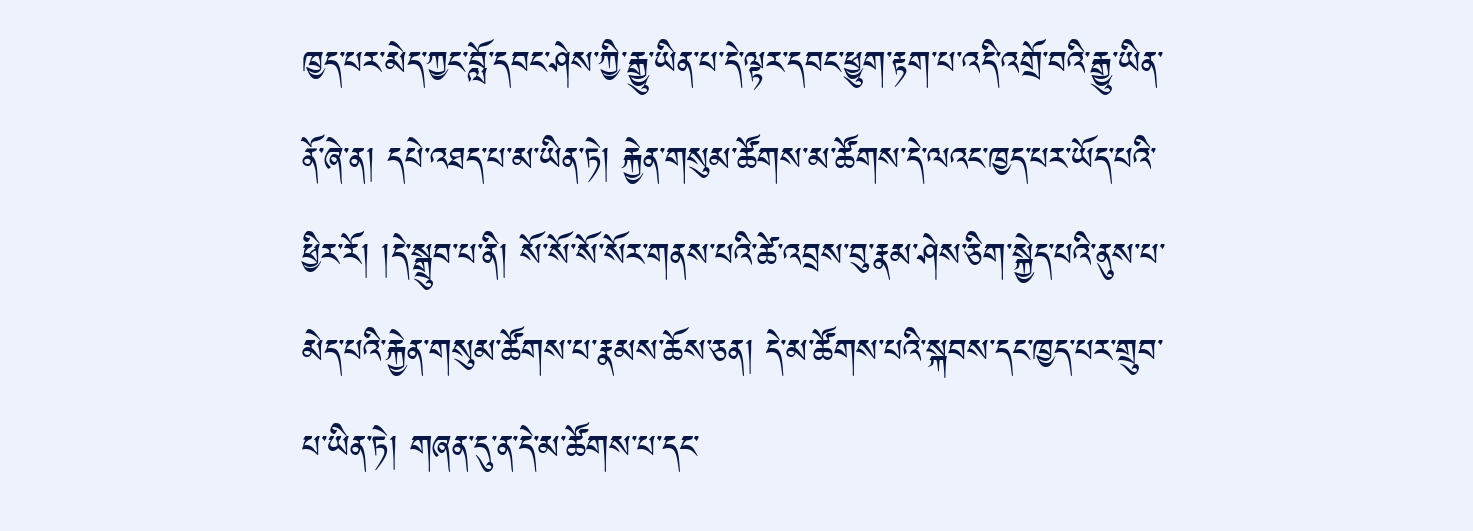ཁྱད་པར་མེད་ཀྱང་བློ་དབང་ཤེས་ཀྱི་རྒྱུ་ཡིན་པ་དེ་ལྟར་དབང་ཕྱུག་རྟག་པ་འདི་འགྲོ་བའི་རྒྱུ་ཡིན་ནོ་ཞེ་ན། དཔེ་འཐད་པ་མ་ཡིན་ཏེ། རྐྱེན་གསུམ་ཚོགས་མ་ཚོགས་དེ་ལའང་ཁྱད་པར་ཡོད་པའི་ཕྱིར་རོ། །དེ་སྒྲུབ་པ་ནི། སོ་སོ་སོ་སོར་གནས་པའི་ཚེ་འབྲས་བུ་རྣམ་ཤེས་ཅིག་སྐྱེད་པའི་ནུས་པ་མེད་པའི་རྐྱེན་གསུམ་ཚོགས་པ་རྣམས་ཆོས་ཅན། དེ་མ་ཚོགས་པའི་སྐབས་དང་ཁྱད་པར་གྲུབ་པ་ཡིན་ཏེ། གཞན་དུ་ན་དེ་མ་ཚོགས་པ་དང་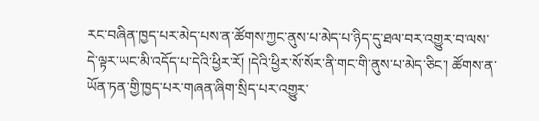རང་བཞིན་ཁྱད་པར་མེད་པས་ན་ཚོགས་ཀྱང་ནུས་པ་མེད་པ་ཉིད་དུ་ཐལ་བར་འགྱུར་བ་ལས་དེ་ལྟར་ཡང་མི་འདོད་པ་དེའི་ཕྱིར་རོ། །དེའི་ཕྱིར་སོ་སོར་ནི་གང་གི་ནུས་པ་མེད་ཅིང་། ཚོགས་ན་ཡོན་ཏན་གྱི་ཁྱད་པར་གཞན་ཞིག་སྲིད་པར་འགྱུར་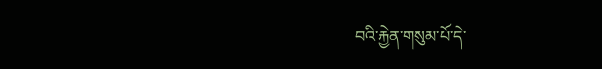བའི་རྐྱེན་གསུམ་པོ་དེ་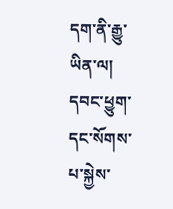དག་ནི་རྒྱུ་ཡིན་ལ། དབང་ཕྱུག་དང་སོགས་པ་སྐྱེས་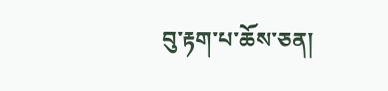བུ་རྟག་པ་ཆོས་ཅན།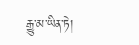རྒྱུ་མ་ཡིན་ཏེ།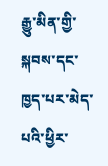རྒྱུ་མིན་གྱི་སྐབས་དང་ཁྱད་པར་མེད་པའི་ཕྱིར་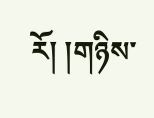རོ། །གཉིས་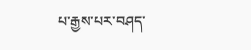པ་རྒྱས་པར་བཤད་